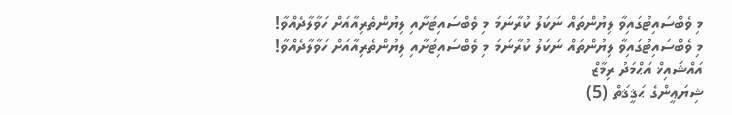މި ވެބްސައިޓުގައިވާ ލިޔުންތައް ނަކަލު ކުރާނަމަ މި ވެބްސައިޓަށާއި ލިޔުންތެރިއާއަށް ހަވާލާދެއްވާ!
މި ވެބްސައިޓުގައިވާ ލިޔުންތައް ނަކަލު ކުރާނަމަ މި ވެބްސައިޓަށާއި ލިޔުންތެރިއާއަށް ހަވާލާދެއްވާ!
އައްޝައިޚް އަޙްމަދު ރިމާޒް
ޝިޔަޢީންގެ ޙަޤީޤަތް (5)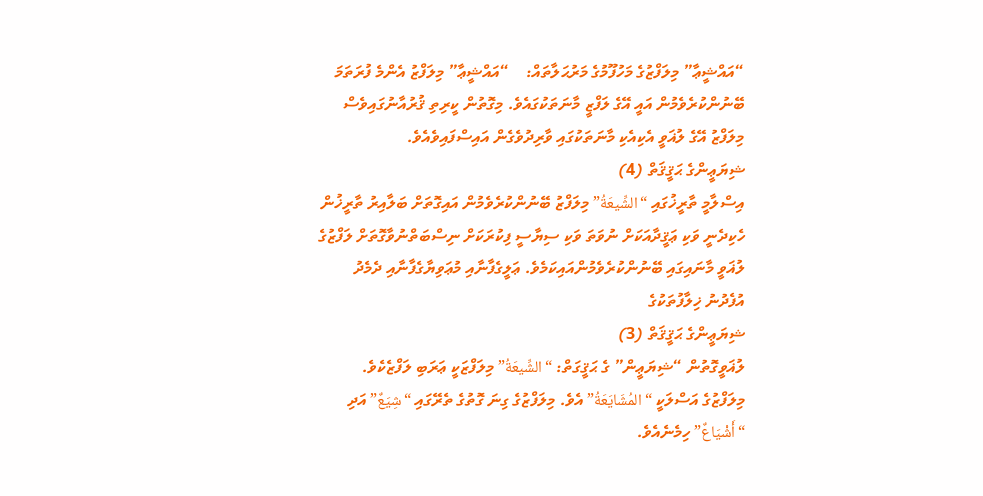“އައްޝީޢާ” މިލަފްޒުގެ މަހުފޫމުގެ މަރުޙަލާތައް:    “އައްޝީޢާ” މިލަފްޒު އެންމެ ފުރަތަމަ ބޭނުންކުރެވެމުން އައީ އޭގެ ލަފްޒީ މާނަތަކުގައެވެ. މިގޮތުން ކީރިތި ޤުރުއާނުގައިވެސް މިލަފްޒު އޭގެ ލުޣަވީ އެކިއެކި މާނަތަކުގައި ވާރިދުވެގެން އައިސްފައިވެއެވެ.
ޝިޔަޢީންގެ ޙަޤީޤަތް (4)
އިސްލާމީ ތާރީޚުގައި “الشِّيعَةُ” މިލަފްޒު ބޭނުންކުރެވެމުން އައިގޮތަށް ބަލާއިރު ތާރީޚުން ހެކިދެނީ ވަކި ޢަޤީދާއަކަށް ނުވަތަ ވަކި ސިޔާސީ ފިކުރަކަށް ނިސްބަތްނުވާގޮތަށް ލަފްޒުގެ ލުޣަވީ މާނައިގައި ބޭނުންކުރެވެމުންއައިކަމެވެ. ޢަލީގެފާނާއި މުޢަވިޔާގެފާނާއި ދެމެދު އުފެދުނު ޚިލާފުތަކުގެ
ޝިޔަޢީންގެ ޙަޤީޤަތް (3)
ލުޣަވީގޮތުން “ޝިޔަޢީން” ގެ ޙަޤީގަތް: “الشِّيعَةُ” މިލަފްޒަކީ ޢަރަބި ލަފްޒެކެވެ. މިލަފްޒުގެ އަސްލަކީ “المُشَايَعَةُ” އެވެ. މިލަފްޒުގެ ގިނަ ގޮތުގެ ތެރޭގައި “شِيَعٌ” އަދި “أَشْيَاعٌ” ހިމެނެއެވެ.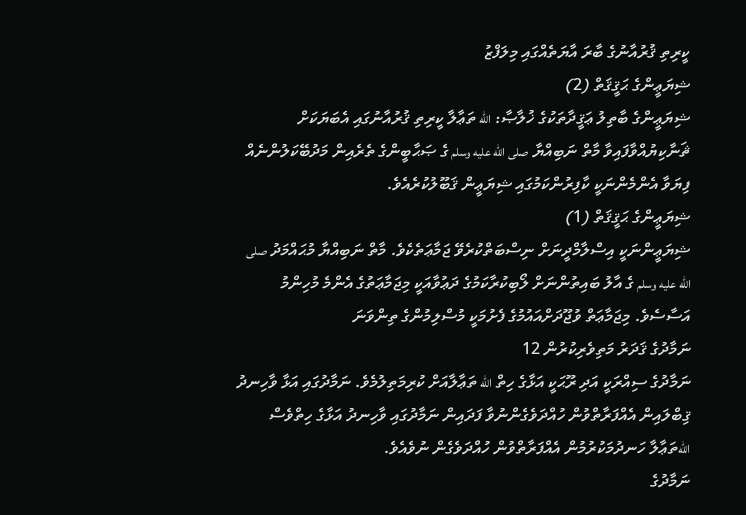ކީރިތި ޤުރުއާނުގެ ބާރަ އާޔަތެއްގައި މިލަފްޒު
ޝިޔަޢީންގެ ޙަޤީޤަތް (2)
ޝިޔަޢީންގެ ބާތިލު ޢަޤީދާތަކުގެ ޚުލާޞާ: الله ތަޢާލާ ކީރިތި ޤުރުއާނުގައި އެބަޔަކަށް ޘަނާކިޔުއްވާފައިވާ މާތް ނަބިއްޔާ صلى الله عليه وسلم ގެ ޞަޙާބީންގެ ތެރެއިން މަދުބޭކަލުންނެއް ފިޔަވާ އެންމެންނަކީ ކާފިރުންކަމުގައި ޝިޔަޢީން ޤަބޫލުކުރެއެވެ.
ޝިޔަޢީންގެ ޙަޤީޤަތް (1)
ޝިޔަޢީންނަކީ އިސްލާމްދީނަށް ނިސްބަތްކުރެވޭ ޖަމާޢަތެކެވެ. މާތް ނަބިއްޔާ މުޙައްމަދު صلى الله عليه وسلم ގެ އާލު ބައިތުންނަށް ލޯބިކުރާކަމުގެ ދަޢުވާއަކީ މިޖަމާޢަތުގެ އެންމެ މުހިންމު އަސާސެވެ. މިޖަމާޢަތް ވުޖޫދަށްއައުމުގެ ފެށުމަކީ މުސްލިމުންގެ ތިންވަނަ
ނަމާދުގެ ޤަދަރު މަތިވެރިކުރުން 12
ނަމާދުގެ ސިއްރަކީ އަދި ރޫޙަކީ އަޅާގެ ހިތް الله ތަޢާލާއަށް ކުރިމަތިލުމެވެ. ނަމާދުގައި އަޅާ ވާހިނދު ޤިބްލައިން އެއްފަރާތްވުން ހުއްދަވެގެންނުވާ ފަދައިން ނަމާދުގައި ވާހިނދު އަޅާގެ ހިތްވެސް اللهތަޢާލާ ހަނދުމަކުރުމުން އެއްފަރާތްވުން ހުއްދަވެގެން ނުވެއެވެ.
ނަމާދުގެ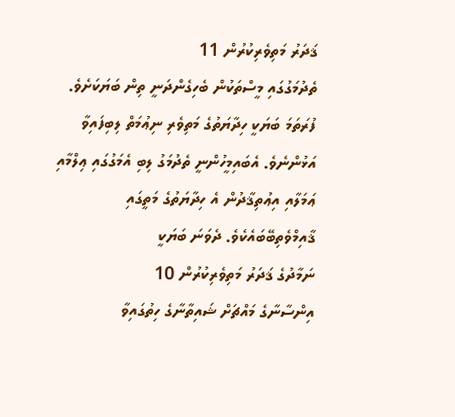ޤަދަރު މަތިވެރިކުރުން 11
ތެދުމަގުގައި މީސްތަކުން ބެހިގެންދަނީ ތިން ބަޔަކަށެވެ. ފުރަތަމަ ބަޔަކީ ހިދާޔަތުގެ މަތިވެރި ނިޢުމަތް ލިބިފައިވާ އަޅުންނެވެ. އެބައިމީހުންނީ ތެދުމަގު ލިބި އެމަގުގައި ޢިލްމާއި ޢަމަލާއި އިޢުތިޤާދުން އެ ހިދާޔަތުގެ މަތީގައި ޤާއިމްވެތިބޭބައެކެވެ. ދެވަނަ ބަޔަކީ
ނަމާދުގެ ޤަދަރު މަތިވެރިކުރުން 10
އިންސާނާގެ މައްޗަށް ޝައިތާނާގެ ހިތުގައިވާ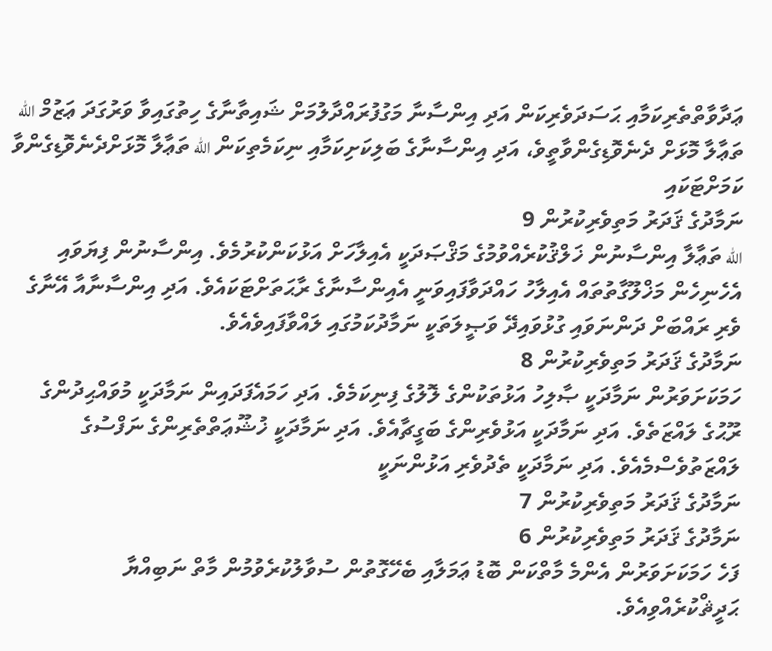ޢަދާވާތްތެރިކަމާއި ޙަސަދަވެރިކަން އަދި އިންސާނާ މަގުފުރައްދާލުމަށް ޝައިތާނާގެ ހިތުގައިވާ ވަރުގަދަ ޢަޒުމް الله ތަޢާލާ މޮޅަށް ދެނެވޮޑިގެންވާތީވެ، އަދި އިންސާނާގެ ބަލިކަށިކަމާއި ނިކަމެތިކަން الله ތަޢާލާ މޮޅަށްދެނެވޮޑިގެންވާ ކަމަށްޓަކައި
ނަމާދުގެ ޤަދަރު މަތިވެރިކުރުން 9
الله ތަޢާލާ އިންސާނުން ޚަލްޤުކުރެއްވުމުގެ މަޤްޞަދަކީ އެއިލާހަށް އަޅުކަންކުރުމެވެ. އިންސާނުން ފިޔަވައި އެހެނިހެން މަޚްލޫގާތުތައް އެއިލާހު ހައްދަވާފައިވަނީ އެއިންސާނާގެ ރާޙަތަށްޓަކައެވެ. އަދި އިންސާނާއާ އޭނާގެ ވެރި ރައްބަށް ދަންނަވައި ގުޅުވައިދޭ ވަޞީލަތަކީ ނަމާދުކަމުގައި ލައްވާފައިވެއެވެ.
ނަމާދުގެ ޤަދަރު މަތިވެރިކުރުން 8
ހަމަކަށަވަރުން ނަމާދަކީ ޞާލިހު އަޅުތަކުންގެ ލޮލުގެ ފިނިކަމެވެ. އަދި ހަމައެފަދައިން ނަމާދަކީ މުވައްޙިދުންގެ ރޫޙުގެ ލައްޒަތެވެ. އަދި ނަމާދަކީ އަޅުވެރިންގެ ބަގީޗާއެވެ. އަދި ނަމާދަކީ ޚުޝޫޢަތްތެރިންގެ ނަފްސުގެ ލައްޒަތުވެސްމެއެވެ. އަދި ނަމާދަކީ ތެދުވެރި އަޅުންނަކީ
ނަމާދުގެ ޤަދަރު މަތިވެރިކުރުން 7
ނަމާދުގެ ޤަދަރު މަތިވެރިކުރުން 6
ފަހެ ހަމަކަށަވަރުން އެންމެ މާތްކަން ބޮޑު ޢަމަލާއި ބެހޭގޮތުން ސުވާލުކުރެވުމުން މާތް ނަބިއްޔާ ޙަދީޘްކުރެއްވިއެވެ.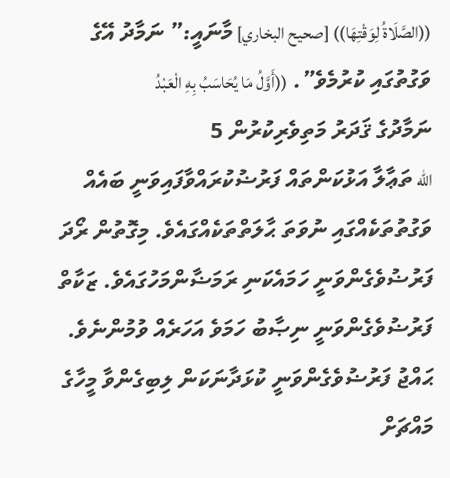((الصَّلَاةُ لِوَقْتِهَا)) [صحيح البخاري] މާނައީ:” ނަމާދު އޭގެ ވަގުތުގައި ކުރުމެވެ”. ((أَوَّلُ مَا يُحَاسَبُ بِهِ الْعَبْدُ
ނަމާދުގެ ޤަދަރު މަތިވެރިކުރުން 5
الله ތަޢާލާ އަޅުކަންތައް ފަރުޟުކުރައްވާފައިވަނީ ބައެއް ވަގުތުތަކެއްގައި ނުވަތަ ޙާލަތްތަކެއްގައެވެ. މިގޮތުން ރޯދަ ފަރުޟުވެގެންވަނީ ހަމައެކަނި ރަމަޟާންމަހުގައެވެ. ޒަކާތް ފަރުޟުވެގެންވަނީ ނިޞާބު ހަމަވެ އަހަރެއް ވުމުންނެވެ. ޙައްޖު ފަރުޟުވެގެންވަނީ ކުޅަދާނަކަން ލިބިގެންވާ މީހާގެ މައްޗަށް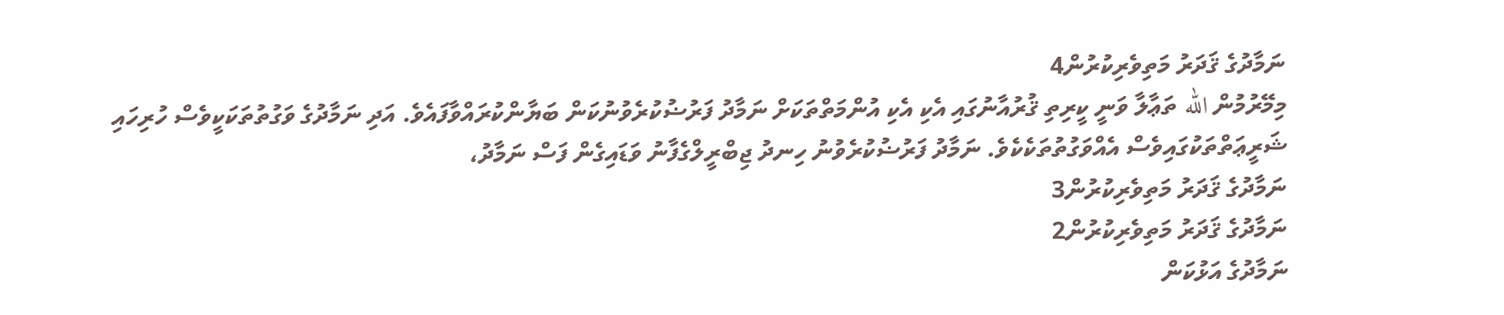ނަމާދުގެ ޤަދަރު މަތިވެރިކުރުން4
މިމޭރުމުން الله ތަޢާލާ ވަނީ ކީރިތި ޤުރުއާނުގައި އެކި އެކި އުންމަތްތަކަށް ނަމާދު ފަރުޟުކުރެވުނުކަން ބަޔާންކުރައްވާފައެވެ. އަދި ނަމާދުގެ ވަގުތުތަކަކީވެސް ހުރިހައި ޝަރީޢަތްތަކުގައިވެސް އެއްވަގުތުތަކެކެވެ. ނަމާދު ފަރުޟުކުރެވުނު ހިނދު ޖިބްރީލްގެފާނު ވަޑައިގެން ފަސް ނަމާދު،
ނަމާދުގެ ޤަދަރު މަތިވެރިކުރުން3
ނަމާދުގެ ޤަދަރު މަތިވެރިކުރުން2
ނަމާދުގެ އަޅުކަން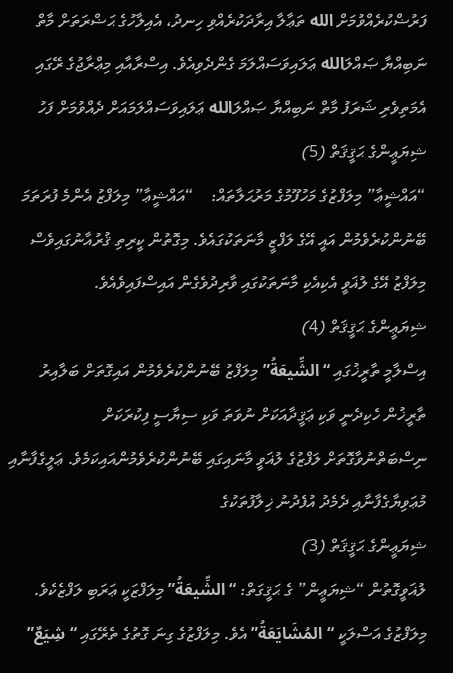ފަރުޟްކުރެއްވުމަށް الله ތަޢާލާ އިރާދަކުރެއްވި ހިނދު، އެއިލާހުގެ ޙަޟްރަތަށް މާތް ނަބިއްޔާ ޞައްލަالله ޢަލައިވަސައްލަމަ ގެންދެވިއެވެ. އިސްރާއާއި މިޢްރާޖުގެ ރޭގައި އެމަތިވެރި ޝަރަފު މާތް ނަބިއްޔާ ޞައްލަالله ޢަލައިވަސައްލަމައަށް ދެއްވުމަށް ފަހު
ޝިޔަޢީންގެ ޙަޤީޤަތް (5)
“އައްޝީޢާ” މިލަފްޒުގެ މަހުފޫމުގެ މަރުޙަލާތައް:    “އައްޝީޢާ” މިލަފްޒު އެންމެ ފުރަތަމަ ބޭނުންކުރެވެމުން އައީ އޭގެ ލަފްޒީ މާނަތަކުގައެވެ. މިގޮތުން ކީރިތި ޤުރުއާނުގައިވެސް މިލަފްޒު އޭގެ ލުޣަވީ އެކިއެކި މާނަތަކުގައި ވާރިދުވެގެން އައިސްފައިވެއެވެ.
ޝިޔަޢީންގެ ޙަޤީޤަތް (4)
އިސްލާމީ ތާރީޚުގައި “الشِّيعَةُ” މިލަފްޒު ބޭނުންކުރެވެމުން އައިގޮތަށް ބަލާއިރު ތާރީޚުން ހެކިދެނީ ވަކި ޢަޤީދާއަކަށް ނުވަތަ ވަކި ސިޔާސީ ފިކުރަކަށް ނިސްބަތްނުވާގޮތަށް ލަފްޒުގެ ލުޣަވީ މާނައިގައި ބޭނުންކުރެވެމުންއައިކަމެވެ. ޢަލީގެފާނާއި މުޢަވިޔާގެފާނާއި ދެމެދު އުފެދުނު ޚިލާފުތަކުގެ
ޝިޔަޢީންގެ ޙަޤީޤަތް (3)
ލުޣަވީގޮތުން “ޝިޔަޢީން” ގެ ޙަޤީގަތް: “الشِّيعَةُ” މިލަފްޒަކީ ޢަރަބި ލަފްޒެކެވެ. މިލަފްޒުގެ އަސްލަކީ “المُشَايَعَةُ” އެވެ. މިލަފްޒުގެ ގިނަ ގޮތުގެ ތެރޭގައި “شِيَعٌ”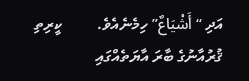އަދި “أَشْيَاعٌ” ހިމެނެއެވެ.         ކީރިތި ޤުރުއާނުގެ ބާރަ އާޔަތެއްގައި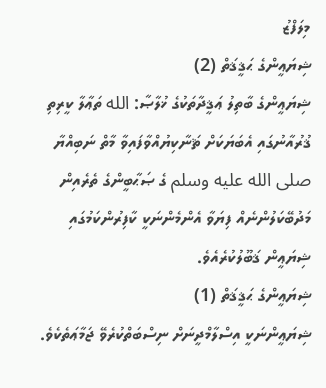މިލަފްޒު
ޝިޔަޢީންގެ ޙަޤީޤަތް (2)
ޝިޔަޢީންގެ ބާތިލު ޢަޤީދާތަކުގެ ޚުލާޞާ: الله ތަޢާލާ ކީރިތި ޤުރުއާނުގައި އެބަޔަކަށް ޘަނާކިޔުއްވާފައިވާ މާތް ނަބިއްޔާ صلى الله عليه وسلم ގެ ޞަޙާބީންގެ ތެރެއިން މަދުބޭކަލުންނެއް ފިޔަވާ އެންމެންނަކީ ކާފިރުންކަމުގައި ޝިޔަޢީން ޤަބޫލުކުރެއެވެ.
ޝިޔަޢީންގެ ޙަޤީޤަތް (1)
ޝިޔަޢީންނަކީ އިސްލާމްދީނަށް ނިސްބަތްކުރެވޭ ޖަމާޢަތެކެވެ.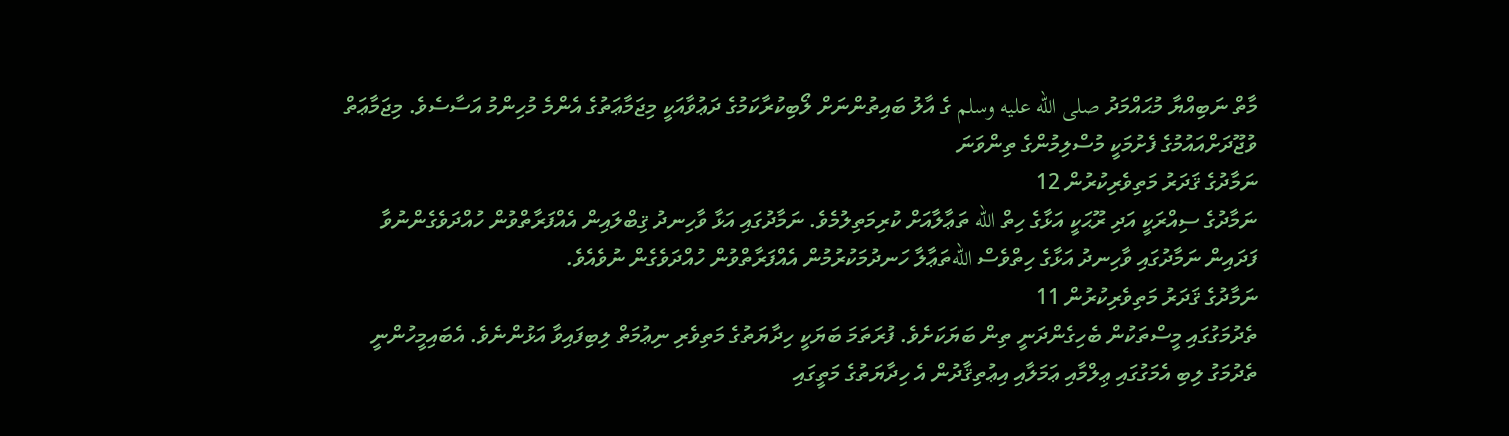މާތް ނަބިއްޔާ މުޙައްމަދު صلى الله عليه وسلم ގެ އާލު ބައިތުންނަށް ލޯބިކުރާކަމުގެ ދަޢުވާއަކީ މިޖަމާޢަތުގެ އެންމެ މުހިންމު އަސާސެވެ. މިޖަމާޢަތް ވުޖޫދަށްއައުމުގެ ފެށުމަކީ މުސްލިމުންގެ ތިންވަނަ
ނަމާދުގެ ޤަދަރު މަތިވެރިކުރުން 12
ނަމާދުގެ ސިއްރަކީ އަދި ރޫޙަކީ އަޅާގެ ހިތް الله ތަޢާލާއަށް ކުރިމަތިލުމެވެ. ނަމާދުގައި އަޅާ ވާހިނދު ޤިބްލައިން އެއްފަރާތްވުން ހުއްދަވެގެންނުވާ ފަދައިން ނަމާދުގައި ވާހިނދު އަޅާގެ ހިތްވެސް اللهތަޢާލާ ހަނދުމަކުރުމުން އެއްފަރާތްވުން ހުއްދަވެގެން ނުވެއެވެ.
ނަމާދުގެ ޤަދަރު މަތިވެރިކުރުން 11
ތެދުމަގުގައި މީސްތަކުން ބެހިގެންދަނީ ތިން ބަޔަކަށެވެ. ފުރަތަމަ ބަޔަކީ ހިދާޔަތުގެ މަތިވެރި ނިޢުމަތް ލިބިފައިވާ އަޅުންނެވެ. އެބައިމީހުންނީ ތެދުމަގު ލިބި އެމަގުގައި ޢިލްމާއި ޢަމަލާއި އިޢުތިޤާދުން އެ ހިދާޔަތުގެ މަތީގައި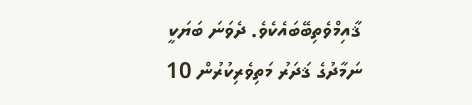ޤާއިމްވެތިބޭބައެކެވެ. ދެވަނަ ބަޔަކީ
ނަމާދުގެ ޤަދަރު މަތިވެރިކުރުން 10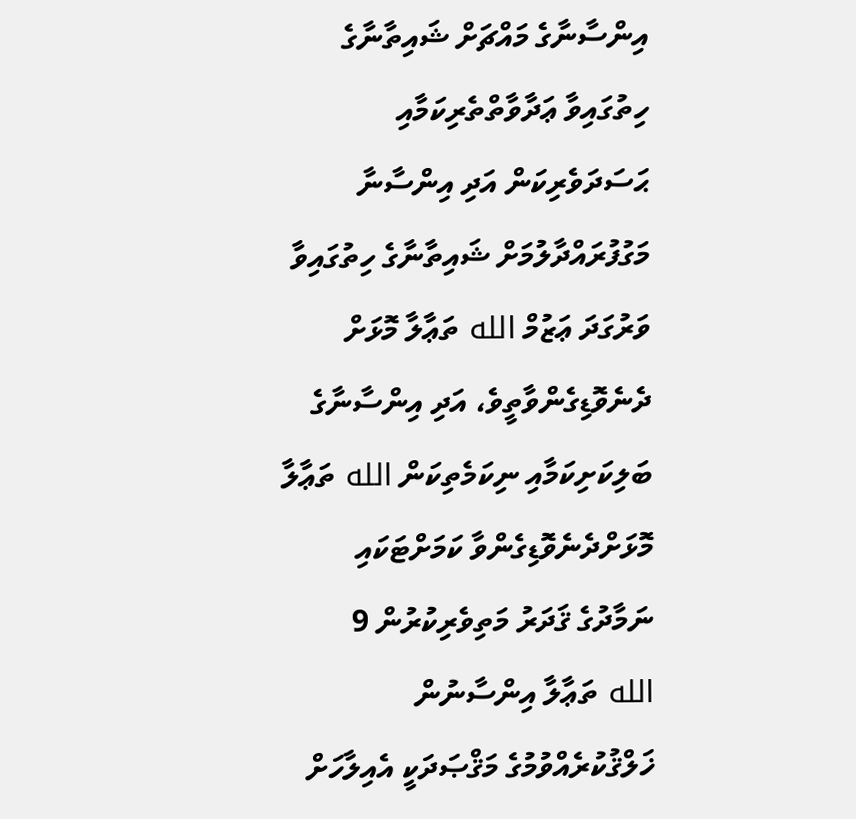އިންސާނާގެ މައްޗަށް ޝައިތާނާގެ ހިތުގައިވާ ޢަދާވާތްތެރިކަމާއި ޙަސަދަވެރިކަން އަދި އިންސާނާ މަގުފުރައްދާލުމަށް ޝައިތާނާގެ ހިތުގައިވާ ވަރުގަދަ ޢަޒުމް الله ތަޢާލާ މޮޅަށް ދެނެވޮޑިގެންވާތީވެ، އަދި އިންސާނާގެ ބަލިކަށިކަމާއި ނިކަމެތިކަން الله ތަޢާލާ މޮޅަށްދެނެވޮޑިގެންވާ ކަމަށްޓަކައި
ނަމާދުގެ ޤަދަރު މަތިވެރިކުރުން 9
الله ތަޢާލާ އިންސާނުން ޚަލްޤުކުރެއްވުމުގެ މަޤްޞަދަކީ އެއިލާހަށް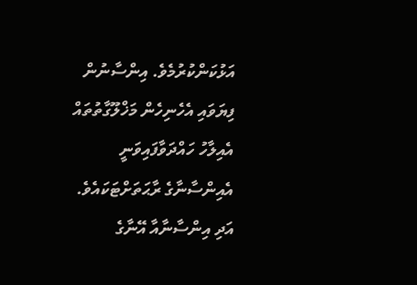އަޅުކަންކުރުމެވެ. އިންސާނުން ފިޔަވައި އެހެނިހެން މަޚްލޫގާތުތައް އެއިލާހު ހައްދަވާފައިވަނީ އެއިންސާނާގެ ރާޙަތަށްޓަކައެވެ. އަދި އިންސާނާއާ އޭނާގެ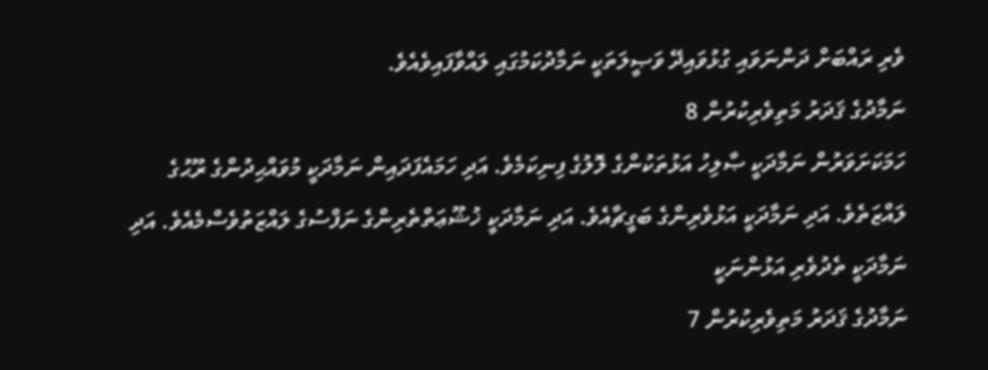ވެރި ރައްބަށް ދަންނަވައި ގުޅުވައިދޭ ވަޞީލަތަކީ ނަމާދުކަމުގައި ލައްވާފައިވެއެވެ.
ނަމާދުގެ ޤަދަރު މަތިވެރިކުރުން 8
ހަމަކަށަވަރުން ނަމާދަކީ ޞާލިހު އަޅުތަކުންގެ ލޮލުގެ ފިނިކަމެވެ. އަދި ހަމައެފަދައިން ނަމާދަކީ މުވައްޙިދުންގެ ރޫޙުގެ ލައްޒަތެވެ. އަދި ނަމާދަކީ އަޅުވެރިންގެ ބަގީޗާއެވެ. އަދި ނަމާދަކީ ޚުޝޫޢަތްތެރިންގެ ނަފްސުގެ ލައްޒަތުވެސްމެއެވެ. އަދި ނަމާދަކީ ތެދުވެރި އަޅުންނަކީ
ނަމާދުގެ ޤަދަރު މަތިވެރިކުރުން 7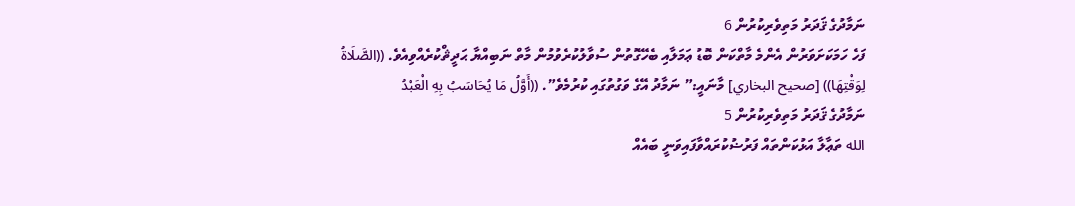ނަމާދުގެ ޤަދަރު މަތިވެރިކުރުން 6
ފަހެ ހަމަކަށަވަރުން އެންމެ މާތްކަން ބޮޑު ޢަމަލާއި ބެހޭގޮތުން ސުވާލުކުރެވުމުން މާތް ނަބިއްޔާ ޙަދީޘްކުރެއްވިއެވެ. ((الصَّلَاةُ لِوَقْتِهَا)) [صحيح البخاري] މާނައީ:” ނަމާދު އޭގެ ވަގުތުގައި ކުރުމެވެ”. ((أَوَّلُ مَا يُحَاسَبُ بِهِ الْعَبْدُ
ނަމާދުގެ ޤަދަރު މަތިވެރިކުރުން 5
الله ތަޢާލާ އަޅުކަންތައް ފަރުޟުކުރައްވާފައިވަނީ ބައެއް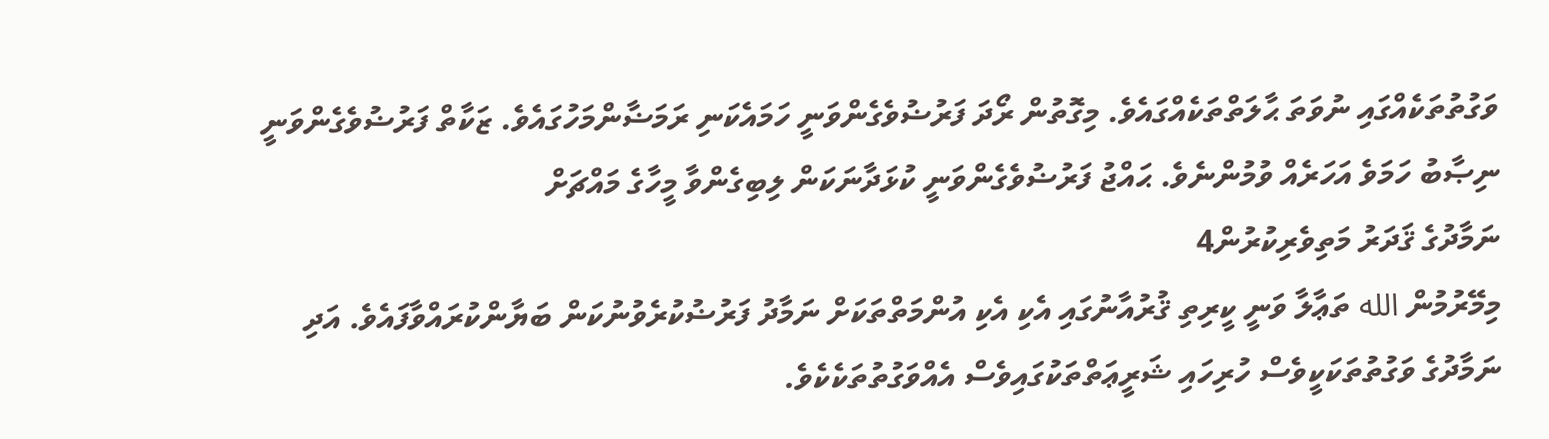ވަގުތުތަކެއްގައި ނުވަތަ ޙާލަތްތަކެއްގައެވެ. މިގޮތުން ރޯދަ ފަރުޟުވެގެންވަނީ ހަމައެކަނި ރަމަޟާންމަހުގައެވެ. ޒަކާތް ފަރުޟުވެގެންވަނީ ނިޞާބު ހަމަވެ އަހަރެއް ވުމުންނެވެ. ޙައްޖު ފަރުޟުވެގެންވަނީ ކުޅަދާނަކަން ލިބިގެންވާ މީހާގެ މައްޗަށް
ނަމާދުގެ ޤަދަރު މަތިވެރިކުރުން4
މިމޭރުމުން الله ތަޢާލާ ވަނީ ކީރިތި ޤުރުއާނުގައި އެކި އެކި އުންމަތްތަކަށް ނަމާދު ފަރުޟުކުރެވުނުކަން ބަޔާންކުރައްވާފައެވެ. އަދި ނަމާދުގެ ވަގުތުތަކަކީވެސް ހުރިހައި ޝަރީޢަތްތަކުގައިވެސް އެއްވަގުތުތަކެކެވެ.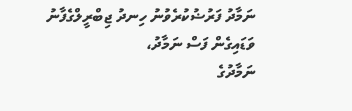ނަމާދު ފަރުޟުކުރެވުނު ހިނދު ޖިބްރީލްގެފާނު ވަޑައިގެން ފަސް ނަމާދު،
ނަމާދުގެ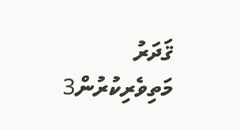ޤަދަރު މަތިވެރިކުރުން3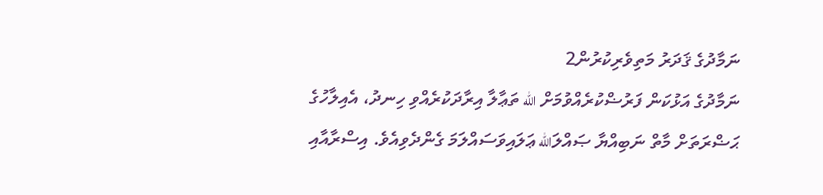ނަމާދުގެ ޤަދަރު މަތިވެރިކުރުން2
ނަމާދުގެ އަޅުކަން ފަރުޟްކުރެއްވުމަށް الله ތަޢާލާ އިރާދަކުރެއްވި ހިނދު، އެއިލާހުގެ ޙަޟްރަތަށް މާތް ނަބިއްޔާ ޞައްލަالله ޢަލައިވަސައްލަމަ ގެންދެވިއެވެ. އިސްރާއާއި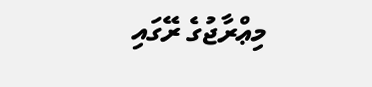މިޢްރާޖުގެ ރޭގައި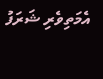އެމަތިވެރި ޝަރަފު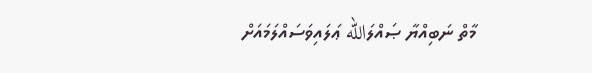މާތް ނަބިއްޔާ ޞައްލަالله ޢަލައިވަސައްލަމައަށް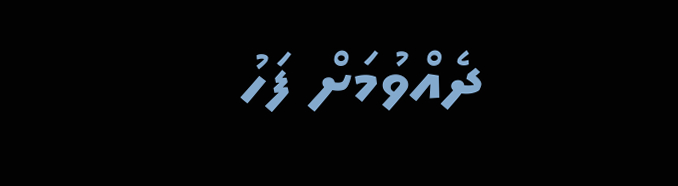ދެއްވުމަށް ފަހު